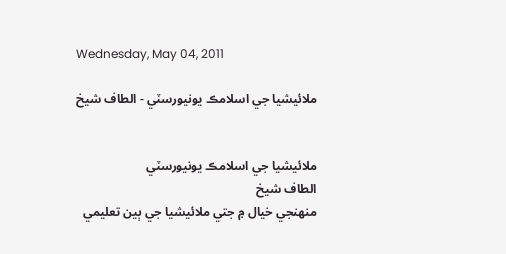Wednesday, May 04, 2011

ملائيشيا جي اسلامڪ يونيورسٽي - الطاف شيخ


ملائيشيا جي اسلامڪ يونيورسٽي
الطاف شيخ
منهنجي خيال ۾ جتي ملائيشيا جي ٻين تعليمي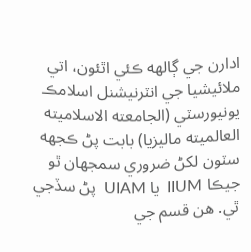ادارن جي ڳالهه ڪئي اٿئون، اتي ملائيشيا جي انٽرنيشنل اسلامڪ يونيورسٽي (الجامعته الاسلاميته العالميته ماليزيا) بابت پڻ ڪجهه سٽون لکڻ ضروري سمجهان ٿو جيڪا IIUM  يا UIAM  پڻ سڏجي ٿي. هن قسم جي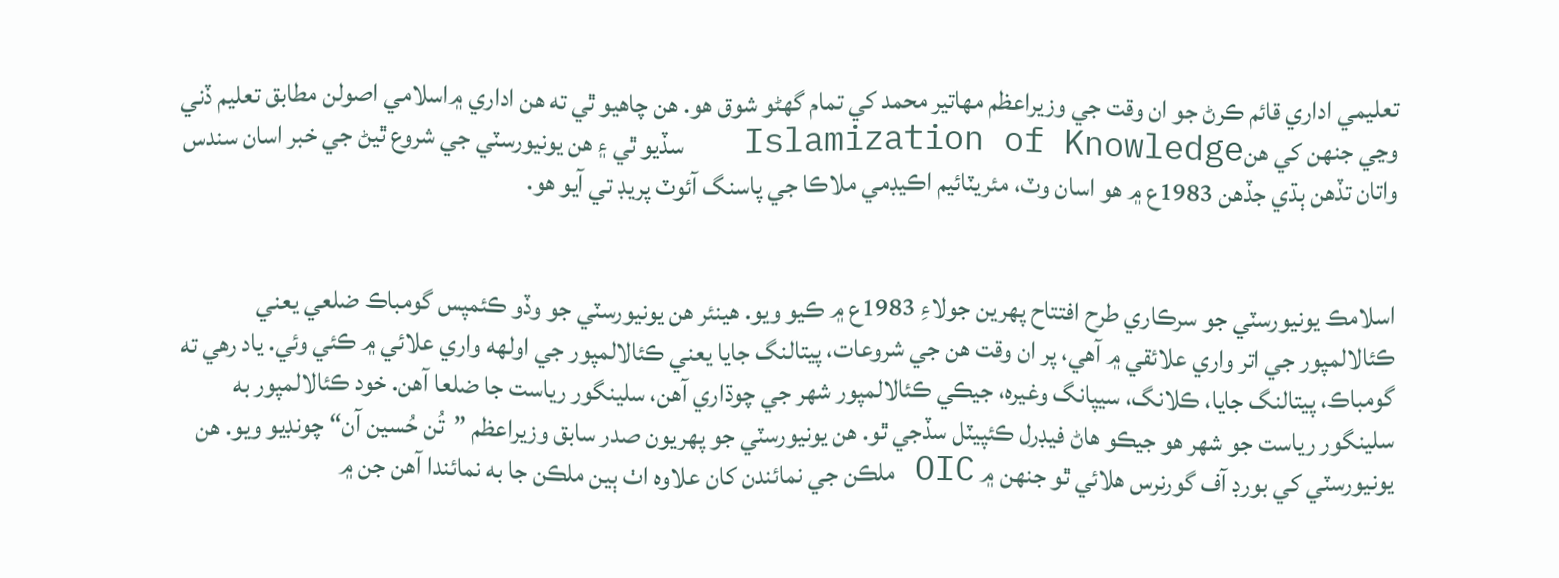تعليمي اداري قائم ڪرڻ جو ان وقت جي وزيراعظم مهاتير محمد کي تمام گهڻو شوق هو. هن چاهيو ٿي ته هن اداري ۾اسلامي اصولن مطابق تعليم ڏني وڃي جنهن کي هنIslamization of Knowledge   سڏيو ٿي ۽ هن يونيورسٽي جي شروع ٿيڻ جي خبر اسان سندس واتان تڏهن ٻڌي جڏهن 1983ع ۾ هو اسان وٽ، مئريٽائيم اڪيڊمي ملاڪا جي پاسنگ آئوٽ پريڊ تي آيو هو.


اسلامڪ يونيورسٽي جو سرڪاري طرح افتتاح پهرين جولاءِ 1983ع ۾ ڪيو ويو. هينئر هن يونيورسٽي جو وڏو ڪئمپس گومباڪ ضلعي يعني ڪئالالمپور جي اتر واري علائقي ۾ آهي، پر ان وقت هن جي شروعات، پيتالنگ جايا يعني ڪئالالمپور جي اولهه واري علائي ۾ ڪئي وئي. ياد رهي ته گومباڪ، پيتالنگ جايا، ڪلانگ، سيپانگ وغيره، جيڪي ڪئالالمپور شهر جي چوڌاري آهن، سلينگور رياست جا ضلعا آهن. خود ڪئالالمپور به سلينگور رياست جو شهر هو جيڪو هاڻ فيڊرل ڪئپيٽل سڏجي ٿو. هن يونيورسٽي جو پهريون صدر سابق وزيراعظم ”تُن حُسين آن“ چونڊيو ويو. هن يونيورسٽي کي بورڊ آف گورنرس هلائي ٿو جنهن ۾ OIC ملڪن جي نمائندن کان علاوه اٺ ٻين ملڪن جا به نمائندا آهن جن ۾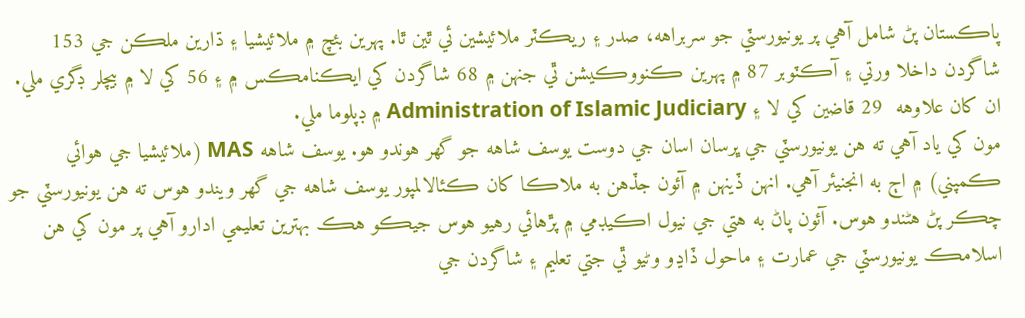پاڪستان پڻ شامل آهي پر يونيورسٽي جو سربراهه، صدر ۽ ريڪٽر ملائيشين ئي ٿين ٿا. پهرين بئچ ۾ ملائيشيا ۽ ڌارين ملڪن جي 153 شاگردن داخلا ورتي ۽ آڪٽوبر 87 ۾ پهرين ڪنووڪيشن ٿي جنهن ۾ 68 شاگردن کي ايڪنامڪس ۾ ۽ 56 کي لا ۾ بيچلر ڊگري ملي. ان کان علاوهه  29 قاضين کي لا ۽ Administration of Islamic Judiciary ۾ ڊپلوما ملي.
مون کي ياد آهي ته هن يونيورسٽي جي ڀرسان اسان جي دوست يوسف شاهه جو گهر هوندو هو. يوسف شاهه MAS (ملائيشيا جي هوائي ڪمپني) ۾ اڄ به انجنيئر آهي. انهن ڏينهن ۾ آئون جڏهن به ملاڪا کان ڪئالالمپور يوسف شاهه جي گهر ويندو هوس ته هن يونيورسٽي جو چڪر پڻ هڻندو هوس. آئون پاڻ به هتي جي نيول اڪيڊمي ۾ پڙهائي رهيو هوس جيڪو هڪ بهترين تعليمي ادارو آهي پر مون کي هن اسلامڪ يونيورسٽي جي عمارت ۽ ماحول ڏاڍو وڻيو ٿي جتي تعليم ۽ شاگردن جي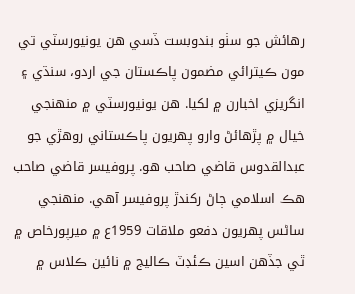رهائش جو سٺو بندوبست ڏسي هن يونيورسٽي تي مون ڪيترائي مضمون پاڪستان جي اردو، سنڌي ۽ انگريزي اخبارن ۾ لکيا. هن يونيورسٽي ۾ منهنجي خيال ۾ پڙهائڻ وارو پهريون پاڪستاني روهڙي جو عبدالقدوس قاضي صاحب هو. پروفيسر قاضي صاحب هڪ اسلامي ڄاڻ رکندڙ پروفيسر آهي. منهنجي ساڻس پهريون دفعو ملاقات 1959ع ۾ ميرپورخاص ۾ ٿي جڏهن اسين ڪئڊٽ ڪاليج ۾ نائين ڪلاس ۾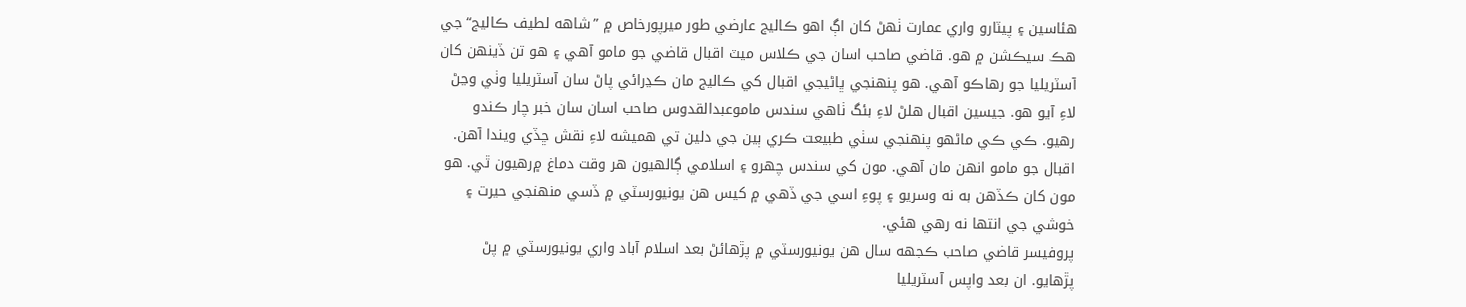هئاسين ۽ پيٽارو واري عمارت ٺهڻ کان اڳ اهو ڪاليج عارضي طور ميرپورخاص ۾ ”شاهه لطيف ڪاليج“ جي هڪ سيڪشن ۾ هو. قاضي صاحب اسان جي ڪلاس ميٽ اقبال قاضي جو مامو آهي ۽ هو تن ڏينهن کان آسٽريليا جو رهاڪو آهي. هو پنهنجي ڀاڻيجي اقبال کي ڪاليج مان ڪڍرائي پاڻ سان آسٽريليا وٺي وڃڻ لاءِ آيو هو. جيسين اقبال هلڻ لاءِ بئگ ٺاهي سندس ماموعبدالقدوس صاحب اسان سان خبر چار ڪندو رهيو. ڪي ڪي ماڻهو پنهنجي سٺي طبيعت ڪري ٻين جي دلين تي هميشه لاءِ نقش ڇڏي ويندا آهن. اقبال جو مامو انهن مان آهي. مون کي سندس چهرو ۽ اسلامي ڳالهيون هر وقت دماغ ۾رهيون ٿي. هو مون کان ڪڏهن به نه وسريو ۽ پوءِ اسي جي ڏهي ۾ کيس هن يونيورسٽي ۾ ڏسي منهنجي حيرت ۽ خوشي جي انتها نه رهي هئي.
پروفيسر قاضي صاحب ڪجهه سال هن يونيورسٽي ۾ پڙهائڻ بعد اسلام آباد واري يونيورسٽي ۾ پڻ پڙهايو. ان بعد واپس آسٽريليا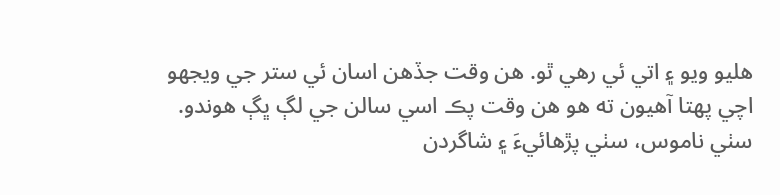هليو ويو ۽ اتي ئي رهي ٿو. هن وقت جڏهن اسان ئي ستر جي ويجهو اچي پهتا آهيون ته هو هن وقت پڪ اسي سالن جي لڳ ڀڳ هوندو.
سٺي ناموس، سٺي پڙهائيءَ ۽ شاگردن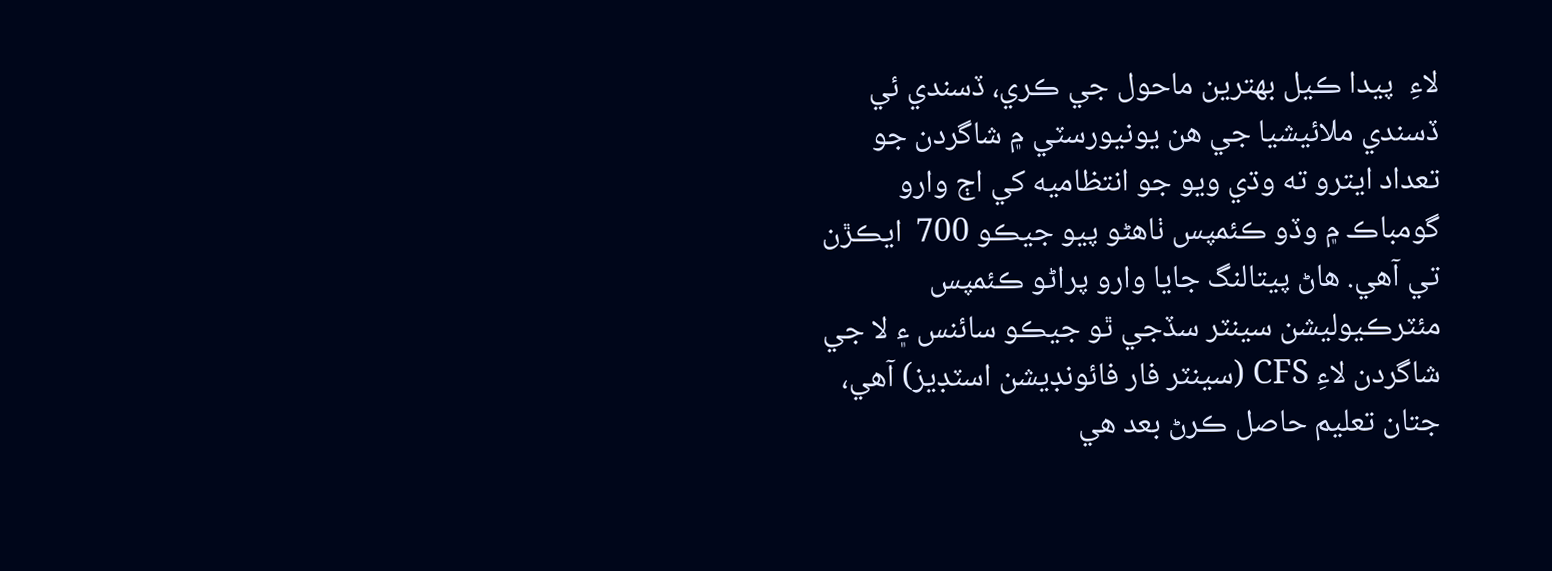لاءِ  پيدا ڪيل بهترين ماحول جي ڪري، ڏسندي ئي ڏسندي ملائيشيا جي هن يونيورسٽي ۾ شاگردن جو تعداد ايترو ته وڌي ويو جو انتظاميه کي اڄ وارو گومباڪ ۾ وڏو ڪئمپس ٺاهڻو پيو جيڪو 700  ايڪڙن تي آهي. هاڻ پيتالنگ جايا وارو پراڻو ڪئمپس مئٽرڪيوليشن سينٽر سڏجي ٿو جيڪو سائنس ۽ لا جي شاگردن لاءِ CFS (سينٽر فار فائونڊيشن اسٽڊيز) آهي، جتان تعليم حاصل ڪرڻ بعد هي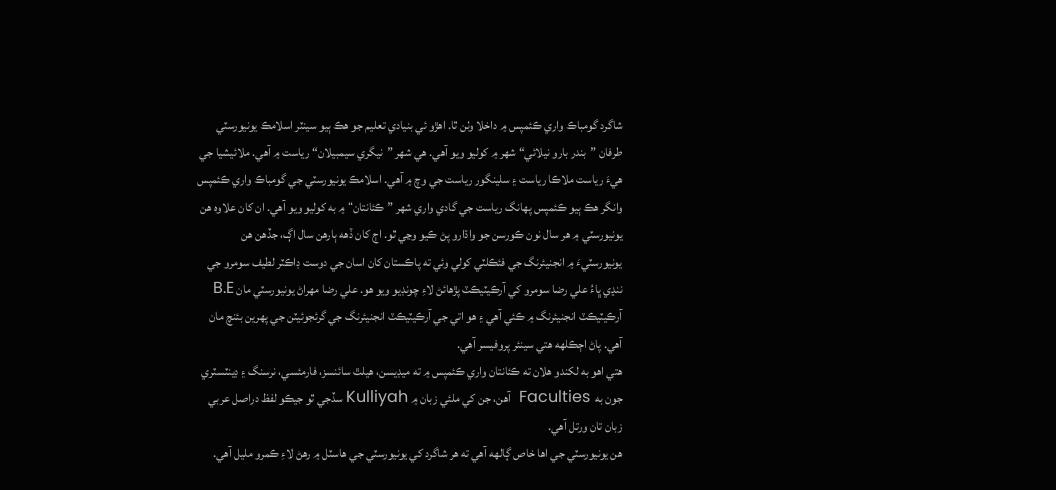شاگرد گومباڪ واري ڪئمپس ۾ داخلا وٺن ٿا. اهڙو ئي بنيادي تعليم جو هڪ ٻيو سينٽر اسلامڪ يونيورسٽي طرفان ”بندر بارو نيلائي“ شهر ۾ کوليو ويو آهي. هي شهر ”نيگري سيمبيلان“ رياست ۾ آهي. ملائيشيا جي هيءَ رياست ملاڪا رياست ۽ سلينگور رياست جي وچ ۾ آهي. اسلامڪ يونيورسٽي جي گومباڪ واري ڪئمپس وانگر هڪ ٻيو ڪئمپس پهانگ رياست جي گادي واري شهر ”ڪئانتان“ ۾ به کوليو ويو آهي. ان کان علاوه هن يونيورسٽي ۾ هر سال نون ڪورسن جو واڌارو پڻ ڪيو وڃي ٿو. اڄ کان ڏهه ٻارهن سال اڳ، جڏهن هن يونيورسٽيءَ ۾ انجنيئرنگ جي فئڪلٽي کولي وئي ته پاڪستان کان اسان جي دوست ڊاڪٽر لطيف سومرو جي ننڍي ڀاءُ علي رضا سومرو کي آرڪيٽيڪٽ پڙهائڻ لاءِ چونڊيو ويو هو. علي رضا مهراڻ يونيورسٽي مان B.E آرڪيٽيڪٽ انجنيئرنگ ۾ ڪئي آهي ۽ هو اتي جي آرڪيٽيڪٽ انجنيئرنگ جي گرئجوئيٽن جي پهرين بئنچ مان آهي. پاڻ اڄڪلهه هتي سينئر پروفيسر آهي.
هتي اهو به لکندو هلان ته ڪئانتان واري ڪئمپس ۾ ته ميڊيسن، هيلٿ سائنسز، فارمئسي، نرسنگ ۽ ڊينٽسٽري جون به  Faculties  آهن، جن کي ملئي زبان ۾ Kulliyah سڏجي ٿو جيڪو لفظ دراصل عربي زبان تان ورتل آهي.
هن يونيورسٽي جي اها خاص ڳالهه آهي ته هر شاگرد کي يونيورسٽي جي هاسٽل ۾ رهڻ لاءِ ڪمرو مليل آهي.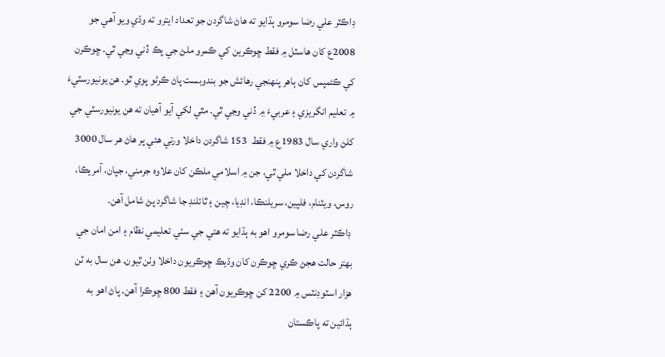ڊاڪٽر علي رضا سومرو ٻڌايو ته هاڻ شاگردن جو تعداد ايترو ته وڌي ويو آهي جو 2008ع کان هاسٽل ۾ فقط ڇوڪرين کي ڪمرو ملڻ جي پڪ ڏني وڃي ٿي. ڇوڪرن کي ڪئمپس کان ٻاهر پنهنجي رهائش جو بندوبست پاڻ ڪرڻو پوي ٿو. هن يونيورسٽيءَ ۾ تعليم انگريزي ۽ عربيءَ ۾ ڏني وڃي ٿي. مٿي لکي آيو آهيان ته هن يونيورسٽي جي کلڻ واري سال 1983ع ۾ فقط  153 شاگردن داخلا ورتي هئي پر هاڻ هر سال 3000  شاگردن کي داخلا ملي ٿي، جن ۾ اسلامي ملڪن کان علاوه جرمني، جپان، آمريڪا، روس، ويٽنام، فلپين، سريلنڪا، انڊيا، چين ۽ ٿائلنڊ جا شاگرد پڻ شامل آهن.
 ڊاڪٽر علي رضا سومرو اهو به ٻڌايو ته هتي جي سٺي تعليمي نظام ۽ امن امان جي بهتر حالت هجڻ ڪري ڇوڪرن کان وڌيڪ ڇوڪريون داخلا وٺن ٿيون. هن سال به ٽن هزار اسٽوڊنٽس ۾ 2200 کن ڇوڪريون آهن ۽ فقط 800 ڇوڪرا آهن. پاڻ اهو به ٻڌائين ته پاڪستان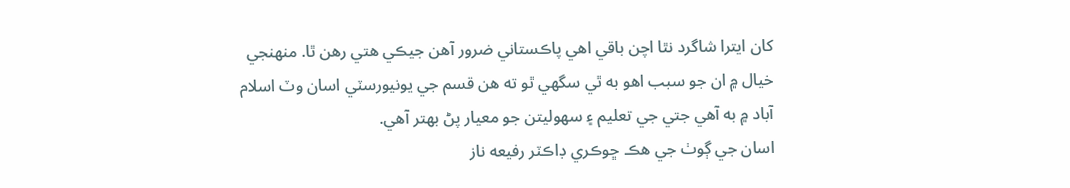کان ايترا شاگرد نٿا اچن باقي اهي پاڪستاني ضرور آهن جيڪي هتي رهن ٿا. منهنجي خيال ۾ ان جو سبب اهو به ٿي سگهي ٿو ته هن قسم جي يونيورسٽي اسان وٽ اسلام آباد ۾ به آهي جتي جي تعليم ۽ سهوليتن جو معيار پڻ بهتر آهي.
اسان جي ڳوٺ جي هڪ ڇوڪري ڊاڪٽر رفيعه ناز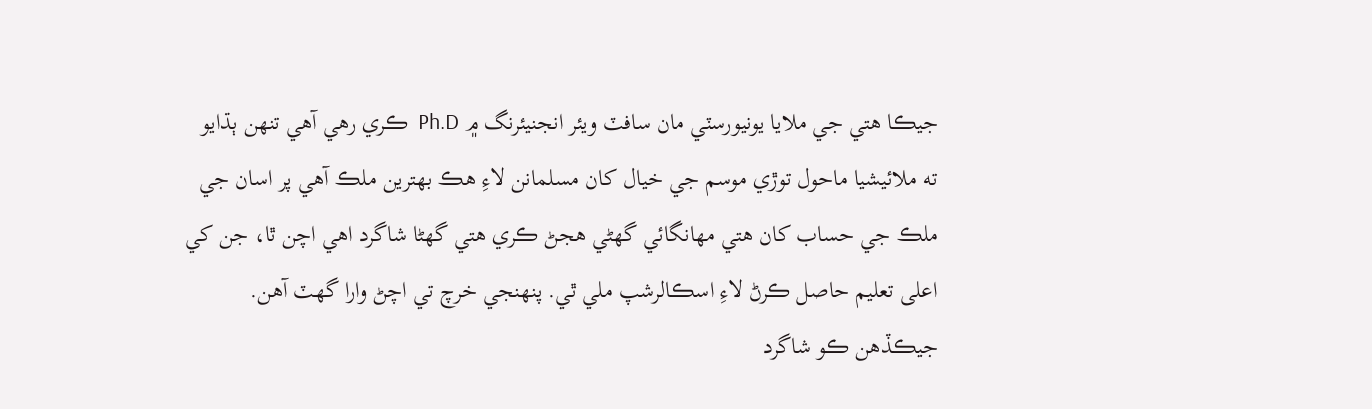جيڪا هتي جي ملايا يونيورسٽي مان سافٽ ويئر انجنيئرنگ ۾ Ph.D  ڪري رهي آهي تنهن ٻڌايو ته ملائيشيا ماحول توڙي موسم جي خيال کان مسلمانن لاءِ هڪ بهترين ملڪ آهي پر اسان جي ملڪ جي حساب کان هتي مهانگائي گهڻي هجڻ ڪري هتي گهڻا شاگرد اهي اچن ٿا، جن کي اعلى تعليم حاصل ڪرڻ لاءِ اسڪالرشپ ملي ٿي. پنهنجي خرچ تي اچڻ وارا گهٽ آهن. جيڪڏهن ڪو شاگرد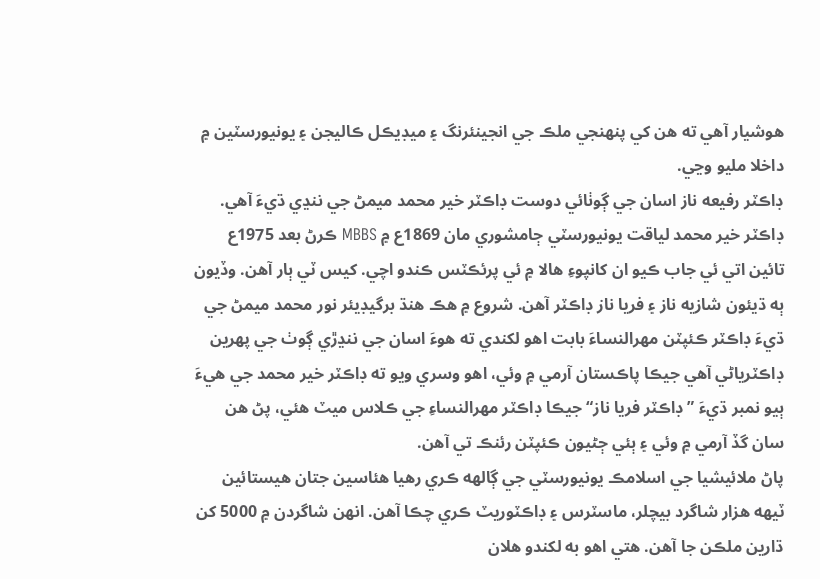هوشيار آهي ته هن کي پنهنجي ملڪ جي انجينئرنگ ۽ ميڊيڪل ڪاليجن ۽ يونيورسٽين ۾ داخلا مليو وڃي.
ڊاڪٽر رفيعه ناز اسان جي ڳوٺائي دوست ڊاڪٽر خير محمد ميمڻ جي ننڍي ڌيءَ آهي. ڊاڪٽر خير محمد لياقت يونيورسٽي ڄامشوري مان 1869ع ۾ MBBS ڪرڻ بعد 1975ع تائين اتي ئي جاب ڪيو ان کانپوءِ هالا ۾ ئي پرئڪٽس ڪندو اچي. کيس ٽي ٻار آهن. وڏيون ٻه ڌيئون شازيه ناز ۽ فريا ناز ڊاڪٽر آهن. شروع ۾ هڪ هنڌ برگيڊيئر نور محمد ميمڻ جي ڌيءَ ڊاڪٽر ڪئپٽن مهرالنساءَ بابت اهو لکندي ته هوءَ اسان جي ننڍڙي ڳوٺ جي پهرين ڊاڪٽرياڻي آهي جيڪا پاڪستان آرمي ۾ وئي، اهو وسري ويو ته ڊاڪٽر خير محمد جي هيءَ ٻيو نمبر ڌيءَ ”ڊاڪٽر فريا ناز“ جيڪا ڊاڪٽر مهرالنساءِ جي ڪلاس ميٽ هئي، پڻ هن سان گڏ آرمي ۾ وئي ۽ ٻئي ڄڻيون ڪئپٽن رئنڪ تي آهن.
پاڻ ملائيشيا جي اسلامڪ يونيورسٽي جي ڳالهه ڪري رهيا هئاسين جتان هيستائين ٽيهه هزار شاگرد بيچلر، ماسٽرس ۽ ڊاڪٽوريٽ ڪري چڪا آهن. انهن شاگردن ۾ 5000 کن ڌارين ملڪن جا آهن. هتي اهو به لکندو هلان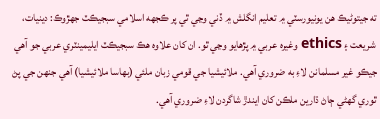ته جيتوڻيڪ هن يونيورسٽي ۾ تعليم انگلش ۾ ڏني وڃي ٿي پر ڪجهه اسلامي سبجيڪٽ جهڙوڪ: دينيات، شريعت ۽ ethics وغيره عربي ۾ پڙهايو وڃي ٿو. ان کان علاوه هڪ سبجيڪٽ ايليمينٽري عربي جو آهي جيڪو غير مسلمانن لاءِ به ضروري آهي. ملائيشيا جي قومي زبان ملئي (بهاسا ملائيشيا) آهي جنهن جي پڻ ٿوري گهڻي ڄاڻ ڌارين ملڪن کان ايندڙ شاگردن لاءِ ضروري آهي.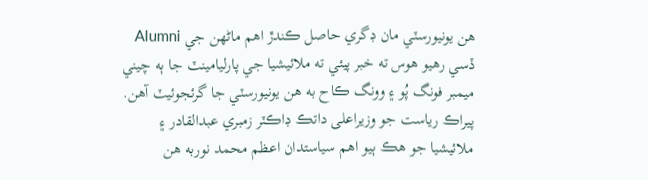هن يونيورسٽي مان ڊگري حاصل ڪندڙ اهم ماڻهن جي Alumni ڏسي رهيو هوس ته خبر پيئي ته ملائيشيا جي پارليامينٽ جا ٻه چيني ميمبر فونگ پُو ۽ وونگ ڪاح به هن يونيورسٽي جا گرئجوئيٽ آهن. پيراڪ رياست جو وزيراعلى داتڪ ڊاڪٽر زمبري عبدالقادر ۽ ملائيشيا جو هڪ ٻيو اهم سياستدان اعظم محمد نوربه هن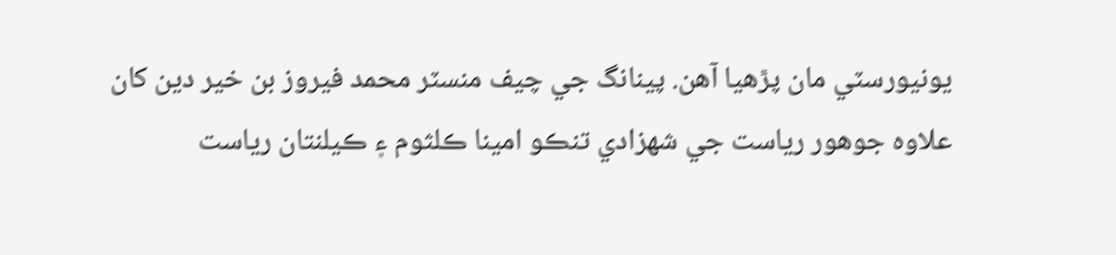يونيورسٽي مان پڙهيا آهن. پينانگ جي چيف منسٽر محمد فيروز بن خير دين کان علاوه جوهور رياست جي شهزادي تنڪو امينا ڪلثوم ۽ ڪيلنتان رياست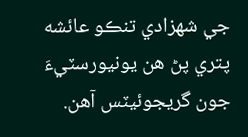جي شهزادي تنڪو عائشه پتري پڻ هن يونيورسٽيءَ جون گريجوئيٽس آهن.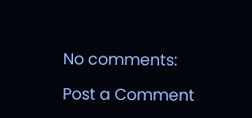No comments:

Post a Comment